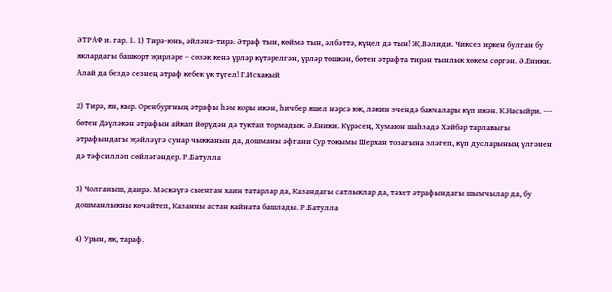ӘТРАФ и. гар. 1. 1) Тирә-юнь, әйләнә-тирә. Әтраф тын, көймә тын, әлбәттә, күңел дә тын! Җ.Вәлиди. Чиксез иркен булган бу яклардагы башкорт җирләре – сөзәк кенә үрләр күтәрелгән, үрләр төшкән, бөтен әтрафта тирән тынлык хөкем сөргән. Ә.Еники. Алай да бездә сезнең әтраф кебек үк түгел! Г.Исхакый

2) Тирә, ян, кыр. Оренбургның әтрафы һәм коры икән, һичбер яшел нәрсә юк, ләкин эчендә бакчалары күп икән. К.Насыйри. --- бөтен Дәүләкән әтрафын айкап йөрүдән дә туктап тормадык. Ә.Еники. Күрәсең, Хумаюн шаһзадә Хәйбәр тарлавыгы әтрафындагы җәйләүгә сунар чыкканын да, дошманы әфгани Сур токымы Шерхан тозагына эләгеп, күп дусларының үлгәнен дә тәфсилләп сөйләгәндер. Р.Батулла

3) Чолганыш, даирә. Мәскәүгә сыенган хаин татарлар да, Казандагы сатлыклар да, тәхет әтрафындагы шымчылар да, бу дошманлыкны көчәйтеп, Казанны астан кайната башлады. Р.Батулла

4) Урын, як, тараф.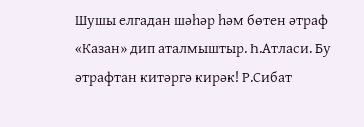Шушы елгадан шәһәр һәм бөтен әтраф «Казан» дип аталмыштыр. Һ.Атласи. Бу әтрафтан китәргә кирәк! Р.Сибат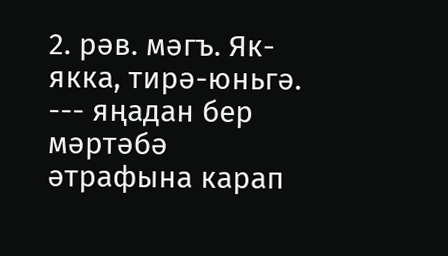2. рәв. мәгъ. Як-якка, тирә-юньгә. --- яңадан бер мәртәбә әтрафына карап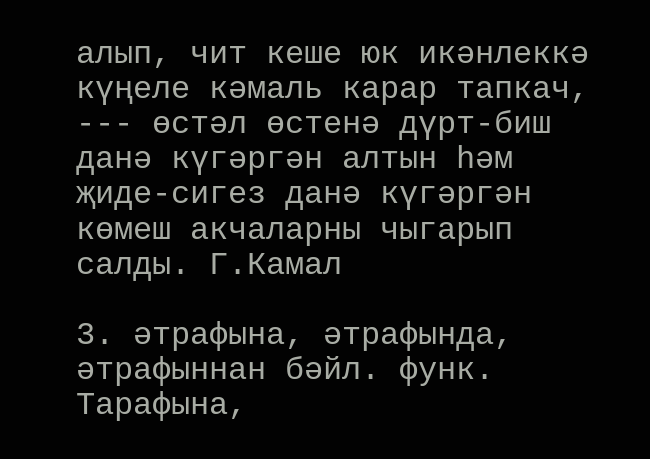алып, чит кеше юк икәнлеккә күңеле кәмаль карар тапкач, --- өстәл өстенә дүрт-биш данә күгәргән алтын һәм җиде-сигез данә күгәргән көмеш акчаларны чыгарып салды. Г.Камал

3. әтрафына, әтрафында, әтрафыннан бәйл. функ. Тарафына,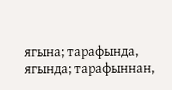ягына; тарафында, ягында; тарафыннан,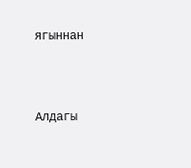ягыннан



Алдагы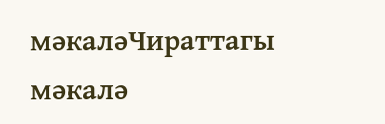мәкаләЧираттагы мәкалә